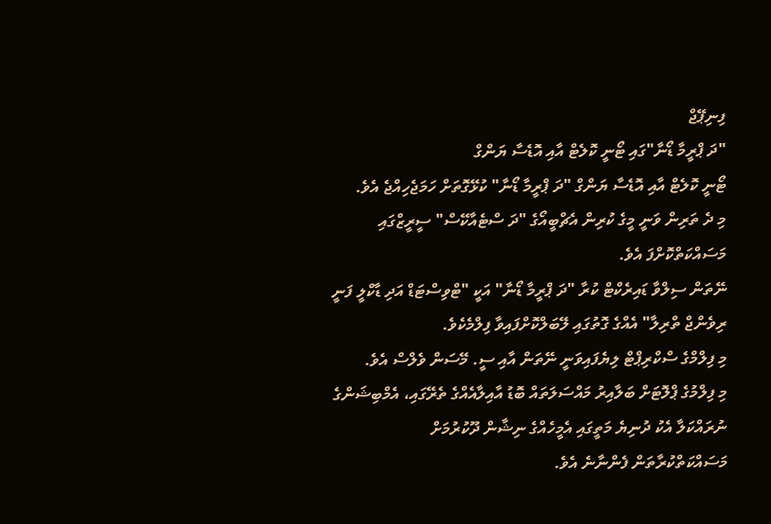ފިނިޕޭޖް
"ދަ ޕްރީމާ ޑޯނާ"ގައި ޓޯނީ ކޮލެޓް އާއި އޮޑެސާ ޔަންގް
ޓޯނީ ކޮލެޓް އާއި އޮޑެސާ ޔަންގް "ދަ ޕްރީމާ ޑޯނާ" ކުޅޭގޮތަށް ހަމަޖެހިއްޖެ އެވެ.
މި ދެ ތަރިން ވަނީ މީގެ ކުރިން އެޗްބީއޯގެ "ދަ ސްޓެއާކޭސް" ސީރީޒްގައި މަސައްކަތްކޮށްފަ އެވެ.
ނޭތަން ސިލްވާ ޑައިރެކްޓް ކުރާ "ދަ ޕްރީމާ ޑޯނާ" އަކީ "ޓްވިސްޓަޑް އަދި ޑާކްލީ ފަނީ ރިވެންޖް ތްރިލާ" އެއްގެ ގޮތުގައި ލޭބަލްކޮށްފައިވާ ފިލްމެކެވެ.
މި ފިލްމްގެ ސްކްރިޕްޓް ލިޔެފައިވަނީ ނޭތަން އާއި ސީ. މޭސަން ވެލްސް އެވެ.
މި ފިލްމުގެ ޕްލޮޓަށް ބަލާއިރު މައްސަލަތައް ބޮޑު އާއިލާއެއްގެ ތެރޭގައި، އެމްބިޝަންގެ ނުރައްކަލާ އެކު ދުނިޔެ މަތީގައި އެމީހެއްގެ ނިޝާން ދޫކުރުމަށް މަސައްކަތްކުރާތަން ފެންނާނެ އެވެ.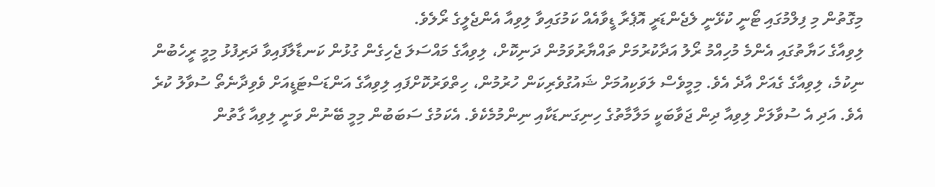މިގޮތުން މި ފިލްމުގައި ޓޯނީ ކުޅޭނީ ލެޖެންޑަރީ އޮޕެރާ ޑީވާއެއް ކަމުގައިވާ ލިވިއާ އެންޖެލީގެ ރޯލެވެ.
ލިވިއާގެ ހަޔާތުގައި އެންމެ މުހިއްމު ރޯލު އަދާކުރުމަށް ތައްޔާރުވަމުން ދަނިކޮށް، ލިވިއާގެ މައްސަލަ ޖެހިގެން ގުޅުން ކަނޑާލާފައިވާ ދަރިފުޅު މިމީ ރީހެބުން ނިކުމެ، ލިވިއާގެ ގެއަށް އާދެ އެވެ. މިމީވެސް ލަވަކިއުމަށް ޝައުގުވެރިކަން ހުރުމުން، ހިތްވަރުކޮށްފައި ލިވިއާގެ އަންޑަސްޓަޑީއަށް ވެވިދާނެތޯ ސުވާލު ކުރެ އެވެ. އަދި އެ ސުވާލަށް ލިވިއާ ދިން ޖަވާބަކީ މަލާމާތުގެ ހިނިގަނޑަކާއި ނިންމުމެކެވެ. އެކަމުގެ ސަބަބުން މިމީ ބޭނުން ވަނީ ލިވިއާ ގާތުން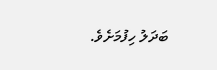ބަދަލު ހިފުމަށެވެ.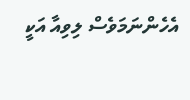އެހެންނަމަވެސް ލިވިއާ އަކީ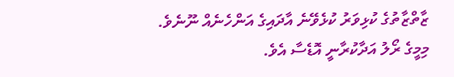ޒާތްޒާތުގެ ކުޅިވަރު ކުޅެވޭނެ އާދައިގެ އަންހެނެއް ނޫނެވެ. މިމީގެ ރޯލު އަދާކުރާނީ އޮޑެސާ އެވެ.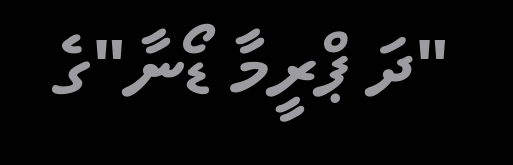"ދަ ޕްރީމާ ޑޯނާ"ގެ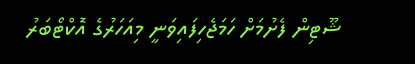ޝޫޓިން ފެށުމަށް ހަމަޖެހިފައިވަނީ މިއަހަރުގެ އޮކްޓޯބަރު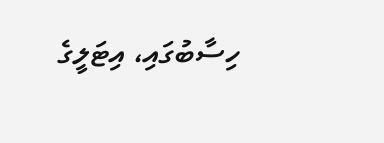ހިސާބުގައި، އިޓަލީގެ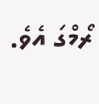ރޯމްގަ އެވެ.